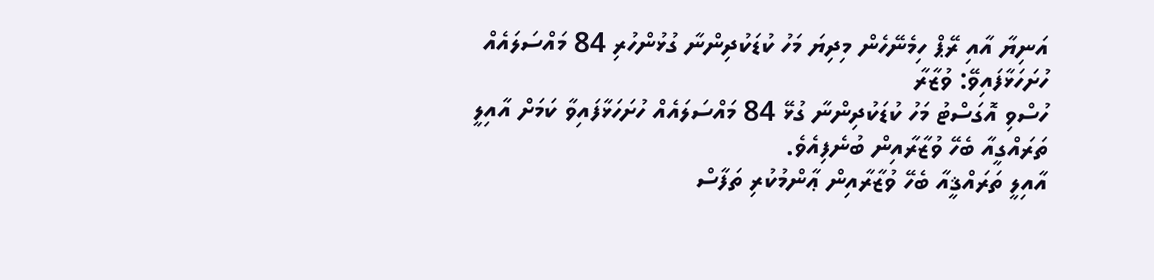އަނިޔާ އާއި ރޭޕް ހިމެނޭހެން މިދިޔަ މަހު ކުޑަކުދިންނާ ގުޅުންހުރި 84 މައްސަލައެއް ހުށަހަޅާފައިވޭ: ވުޒާރާ
ހުސްވި އޮގަސްޓު މަހު ކުޑަކުދިންނާ ގުޅޭ 84 މައްސަލައެއް ހުށަހަޅާފައިވާ ކަމަށް އާއިލީ ތަރައްގީއާ ބެހޭ ވުޒާރާއިން ބުނެފިއެވެ.
އާއިލީ ތަރައްޤީއާ ބެހޭ ވުޒާރާއިން ޢާންމުކުރި ތަފާސް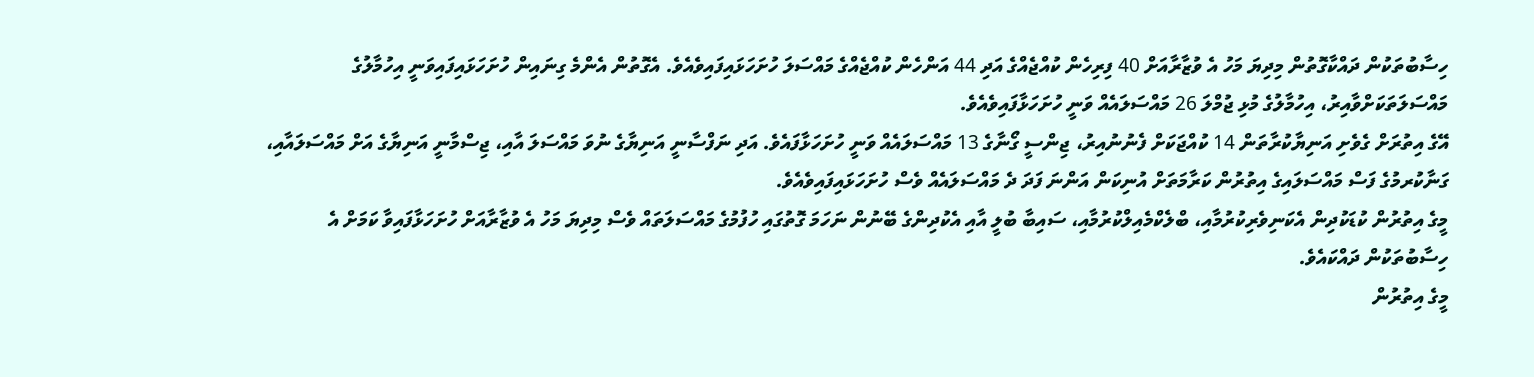ހިސާބުތަކުން ދައްކާގޮތުން މިދިޔަ މަހު އެ ވުޒާރާއަށް 40 ފިރިހެން ކުއްޖެއްގެ އަދި 44 އަންހެން ކުއްޖެއްގެ މައްސަލަ ހުށަހަޅައިފައިވެއެވެ. އެގޮތުން އެންމެ ގިނައިން ހުށަހަޅައިފައިވަނީ އިހުމާލުގެ މައްސަލަތަކަށްވާއިރު، އިހުމާލުގެ މުޅި ޖުމްލަ 26 މައްސަލައެއް ވަނީ ހުށަހަޅާފައިވެއެވެ.
އޭގެ އިތުރަށް ގެވެށި އަނިޔާކުރާތަން 14 ކުއްޖަކަށް ފެނުނުއިރު، ޖިންސީ ގޯނާގެ 13 މައްސަލައެއް ވަނީ ހުށަހަޅާފައެވެ. އަދި ނަފްސާނީ އަނިޔާގެ ނުވަ މައްސަލަ އާއި، ޖިސްމާނީ އަނިޔާގެ އަށް މައްސަލައާއި، ގަނާކުރމުގެ ފަސް މައްސަލައިގެ އިތުރުން ކަރާމަތަށް އުނިކަން އަންނަ ފަދަ ދެ މައްސަލައެއް ވެސް ހުށަހަޅައިފައިވެއެވެ.
މީގެ އިތުރުން ކުޑަކުދިން އެކަނިވެރިކުރުމާއި، ބްލެކްމެއިލްކުރުމާއި، ސައިބާ ބުލީ އާއި އެކުދިންގެ ބޭނުން ނަހަމަ ގޮތުގައި ހުފުމުގެ މައްސަލަތައް ވެސް މިދިޔަ މަހު އެ ވުޒާރާއަށް ހުށަހަޅާފައިވާ ކަމަށް އެ ހިސާބުތަކުން ދައްކައެވެ.
މީގެ އިތުރުން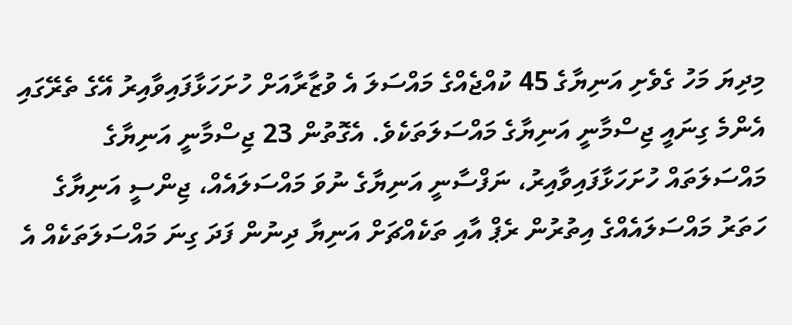މިދިޔަ މަހު ގެވެށި އަނިޔާގެ 45 ކުއްޖެއްގެ މައްސަލަ އެ ވުޒާރާއަށް ހުށަހަޅާފައިވާއިރު އޭގެ ތެރޭގައި އެންމެ ގިނައީ ޖިސްމާނީ އަނިޔާގެ މައްސަލަތަކެވެ. އެގޮތުން 23 ޖިސްމާނީ އަނިޔާގެ މައްސަލަތައް ހުށަހަޅާފައިވާއިރު، ނަފްސާނީ އަނިޔާގެ ނުވަ މައްސަލައެއް، ޖިންސީ އަނިޔާގެ ހަތަރު މައްސަލައެއްގެ އިތުރުން ރެޕް އާއި ތަކެއްޗަށް އަނިޔާ ދިނުން ފަދަ ގިނަ މައްސަލަތަކެއް އެ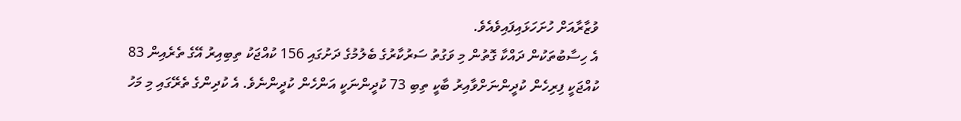ވުޒާރާއަށް ހުށަހަޅައިފައިވެއެވެ.
އެ ހިސާބުތަކުން ދައްކާ ގޮތުން މި ވަގުތު ސަރުކާރުގެ ބެލުމުގެ ދަށުގައި 156 ކުއްޖަކު ތިބިއިރު އޭގެ ތެރެއިން 83 ކުއްޖަކީ ފިރިހެން ކުދީންނަށްވާއިރު ބާކީ ތިބި 73 ކުދީންނަކީ އަންހެން ކުދީންނެވެ. އެ ކުދިންގެ ތެރޭގައި މި މަހު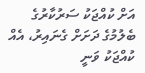އަށް ކުއްޖަކު ސަރުކާރުގެ ބެލުމުގެ ދަށަށް ގެނައިރު، އެއް ކުއްޖަކު ވަނީ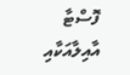ފޮސްޓާ އާއިލާއަކާއި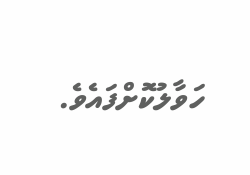ހަވާލުކޮށްފައެވެ.